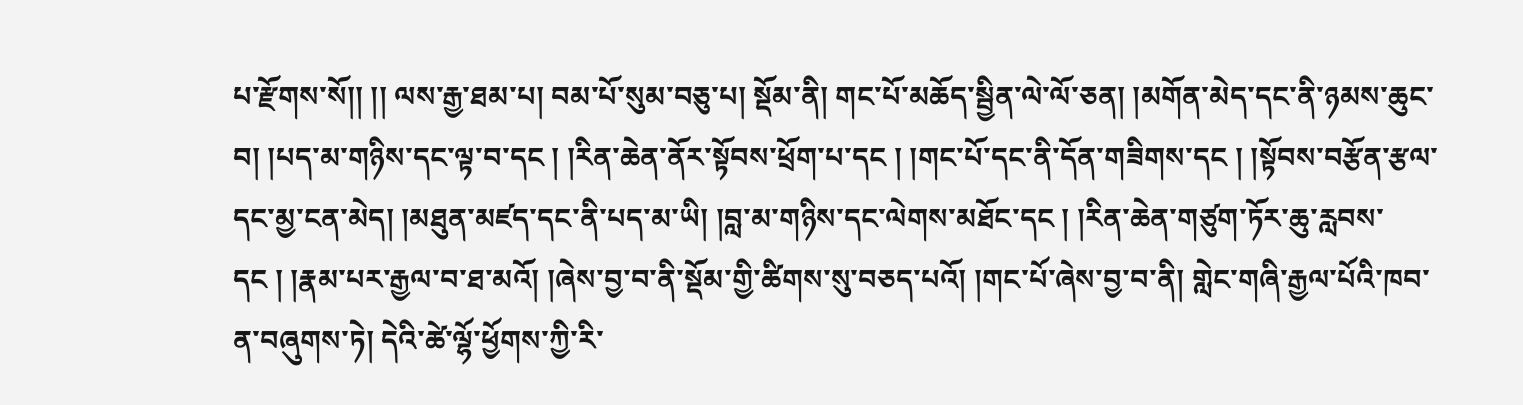པ་རྫོགས་སོ།། །། ལས་རྒྱ་ཐམ་པ། བམ་པོ་སུམ་བཅུ་པ། སྡོམ་ནི། གང་པོ་མཆོད་སྦྱིན་ལེ་ལོ་ཅན། །མགོན་མེད་དང་ནི་ཉམས་ཆུང་བ། །པད་མ་གཉིས་དང་ལྟ་བ་དང ། །རིན་ཆེན་ནོར་སྟོབས་ཕྲོག་པ་དང ། །གང་པོ་དང་ནི་དོན་གཟིགས་དང ། །སྟོབས་བརྩོན་རྩལ་དང་མྱ་ངན་མེད། །མཐུན་མཛད་དང་ནི་པད་མ་ཡི། །བླ་མ་གཉིས་དང་ལེགས་མཐོང་དང ། །རིན་ཆེན་གཙུག་ཏོར་ཆུ་རླབས་དང ། །རྣམ་པར་རྒྱལ་བ་ཐ་མའོ། །ཞེས་བྱ་བ་ནི་སྡོམ་གྱི་ཚིགས་སུ་བཅད་པའོ། །གང་པོ་ཞེས་བྱ་བ་ནི། གླེང་གཞི་རྒྱལ་པོའི་ཁབ་ན་བཞུགས་ཏེ། དེའི་ཚེ་ལྷོ་ཕྱོགས་ཀྱི་རི་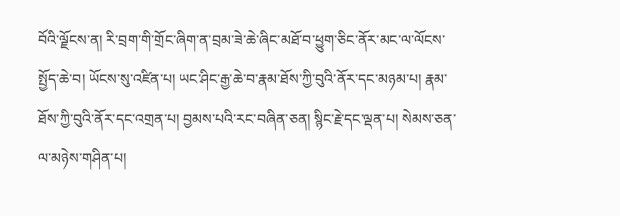བོའི་ལྗོངས་ན། རི་བྲག་གི་གྲོང་ཞིག་ན་བྲམ་ཟེ་ཆེ་ཞིང་མཐོ་བ་ཕྱུག་ཅིང་ནོར་མང་ལ་ལོངས་སྤྱོད་ཆེ་བ། ཡོངས་སུ་འཛིན་པ། ཡང་ཤིང་རྒྱ་ཆེ་བ་རྣམ་ཐོས་ཀྱི་བུའི་ནོར་དང་མཉམ་པ། རྣམ་ཐོས་ཀྱི་བུའི་ནོར་དང་འགྲན་པ། བྱམས་པའི་རང་བཞིན་ཅན། སྙིང་རྗེ་དང་ལྡན་པ། སེམས་ཅན་ལ་མཉེས་གཤིན་པ།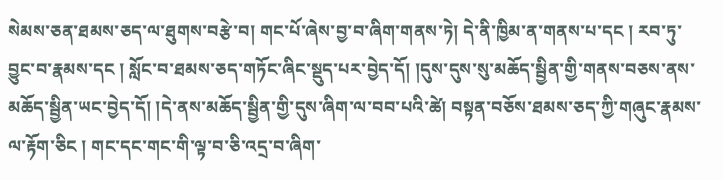སེམས་ཅན་ཐམས་ཅད་ལ་ཐུགས་བརྩེ་བ། གང་པོ་ཞེས་བྱ་བ་ཞིག་གནས་ཏེ། དེ་ནི་ཁྱིམ་ན་གནས་པ་དང ། རབ་ཏུ་བྱུང་བ་རྣམས་དང ། སློང་བ་ཐམས་ཅད་གཏོང་ཞིང་སྡུད་པར་བྱེད་དོ། །དུས་དུས་སུ་མཆོད་སྦྱིན་གྱི་གནས་བཅས་ནས་མཆོད་སྦྱིན་ཡང་བྱེད་དོ། །དེ་ནས་མཆོད་སྦྱིན་གྱི་དུས་ཞིག་ལ་བབ་པའི་ཚེ། བསྟན་བཅོས་ཐམས་ཅད་ཀྱི་གཞུང་རྣམས་ལ་རྟོག་ཅིང ། གང་དང་གང་གི་ལྟ་བ་ཅི་འདྲ་བ་ཞིག་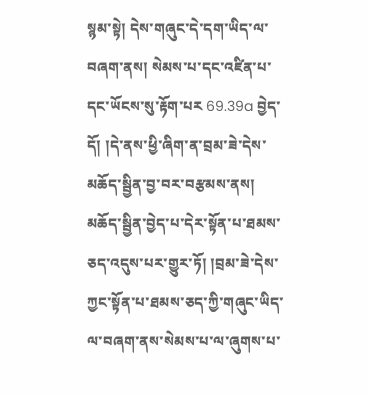སྙམ་སྟེ། དེས་གཞུང་དེ་དག་ཡིད་ལ་བཞག་ནས། སེམས་པ་དང་འཛིན་པ་དང་ཡོངས་སུ་རྟོག་པར 69.39a བྱེད་དོ། །དེ་ནས་ཕྱི་ཞིག་ན་བྲམ་ཟེ་དེས་མཆོད་སྦྱིན་བྱ་བར་བརྩམས་ནས། མཆོད་སྦྱིན་བྱེད་པ་དེར་སྟོན་པ་ཐམས་ཅད་འདུས་པར་གྱུར་ཏོ། །བྲམ་ཟེ་དེས་ཀྱང་སྟོན་པ་ཐམས་ཅད་ཀྱི་གཞུང་ཡིད་ལ་བཞག་ནས་སེམས་པ་ལ་ཞུགས་པ་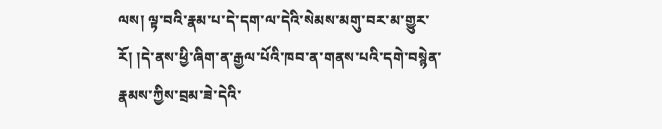ལས། ལྟ་བའི་རྣམ་པ་དེ་དག་ལ་དེའི་སེམས་མགུ་བར་མ་གྱུར་རོ། །དེ་ནས་ཕྱི་ཞིག་ན་རྒྱལ་པོའི་ཁབ་ན་གནས་པའི་དགེ་བསྙེན་རྣམས་ཀྱིས་བྲམ་ཟེ་དེའི་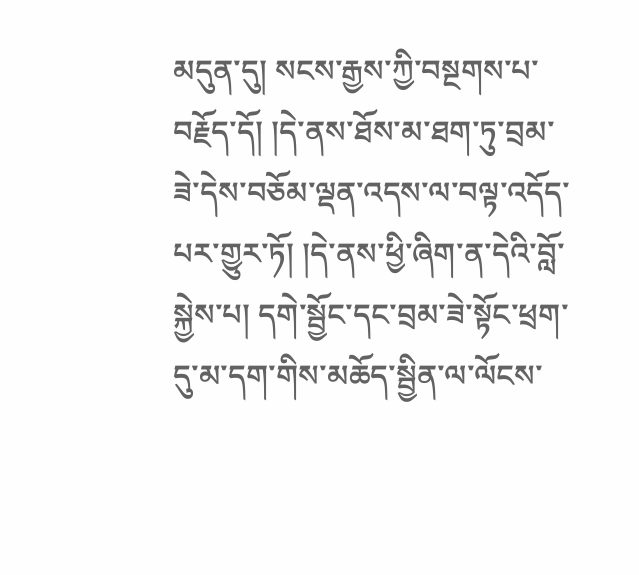མདུན་དུ། སངས་རྒྱས་ཀྱི་བསྔགས་པ་བརྗོད་དོ། །དེ་ནས་ཐོས་མ་ཐག་ཏུ་བྲམ་ཟེ་དེས་བཅོམ་ལྡན་འདས་ལ་བལྟ་འདོད་པར་གྱུར་ཏོ། །དེ་ནས་ཕྱི་ཞིག་ན་དེའི་བློ་སྐྱེས་པ། དགེ་སྦྱོང་དང་བྲམ་ཟེ་སྟོང་ཕྲག་དུ་མ་དག་གིས་མཆོད་སྦྱིན་ལ་ལོངས་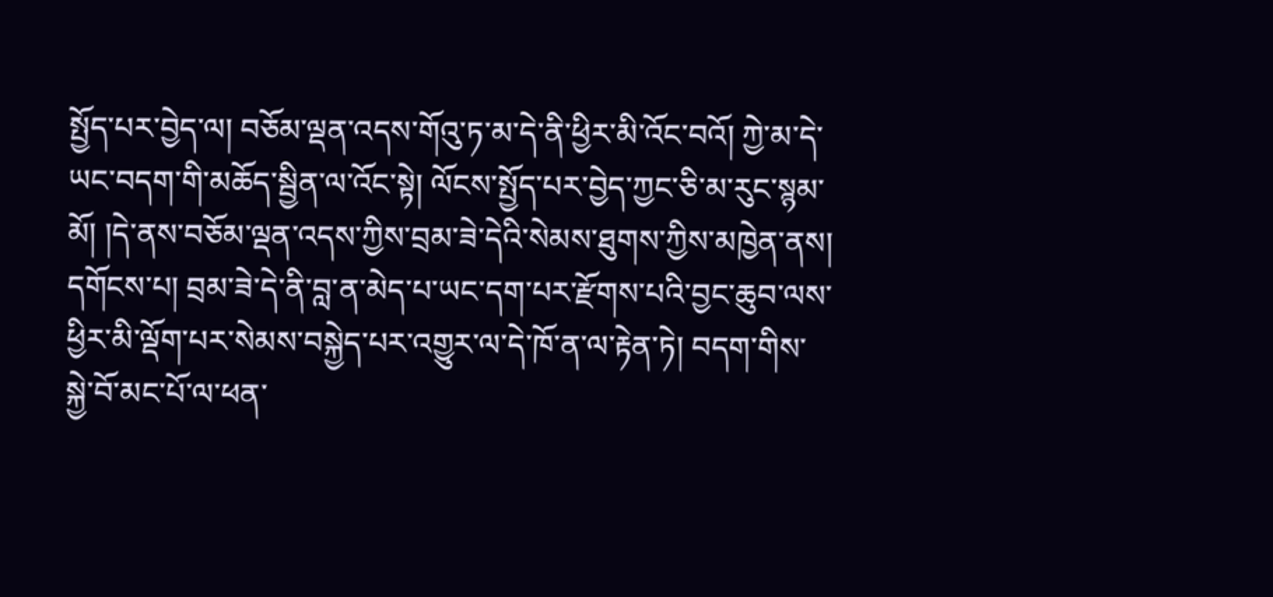སྤྱོད་པར་བྱེད་ལ། བཅོམ་ལྡན་འདས་གོའུ་ཏ་མ་དེ་ནི་ཕྱིར་མི་འོང་བའོ། ཀྱེ་མ་དེ་ཡང་བདག་གི་མཆོད་སྦྱིན་ལ་འོང་སྟེ། ལོངས་སྤྱོད་པར་བྱེད་ཀྱང་ཅི་མ་རུང་སྙམ་མོ། །དེ་ནས་བཅོམ་ལྡན་འདས་ཀྱིས་བྲམ་ཟེ་དེའི་སེམས་ཐུགས་ཀྱིས་མཁྱེན་ནས། དགོངས་པ། བྲམ་ཟེ་དེ་ནི་བླ་ན་མེད་པ་ཡང་དག་པར་རྫོགས་པའི་བྱང་ཆུབ་ལས་ཕྱིར་མི་ལྡོག་པར་སེམས་བསྐྱེད་པར་འགྱུར་ལ་དེ་ཁོ་ན་ལ་རྟེན་ཏེ། བདག་གིས་སྐྱེ་བོ་མང་པོ་ལ་ཕན་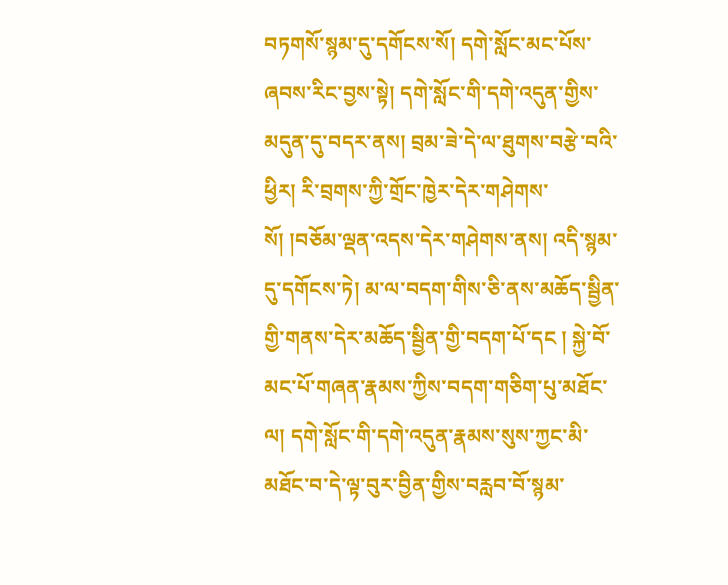བཏགསོ་སྙམ་དུ་དགོངས་སོ། དགེ་སློང་མང་པོས་ཞབས་རིང་བྱས་སྟེ། དགེ་སློང་གི་དགེ་འདུན་གྱིས་མདུན་དུ་བདར་ནས། བྲམ་ཟེ་དེ་ལ་ཐུགས་བརྩེ་བའི་ཕྱིར། རི་བྲགས་ཀྱི་གྲོང་ཁྱེར་དེར་གཤེགས་སོ། །བཅོམ་ལྡན་འདས་དེར་གཤེགས་ནས། འདི་སྙམ་དུ་དགོངས་ཏེ། མ་ལ་བདག་གིས་ཅི་ནས་མཆོད་སྦྱིན་གྱི་གནས་དེར་མཆོད་སྦྱིན་གྱི་བདག་པོ་དང ། སྐྱེ་བོ་མང་པོ་གཞན་རྣམས་ཀྱིས་བདག་གཅིག་པུ་མཐོང་ལ། དགེ་སློང་གི་དགེ་འདུན་རྣམས་སུས་ཀྱང་མི་མཐོང་བ་དེ་ལྟ་བུར་བྱིན་གྱིས་བརླབ་བོ་སྙམ་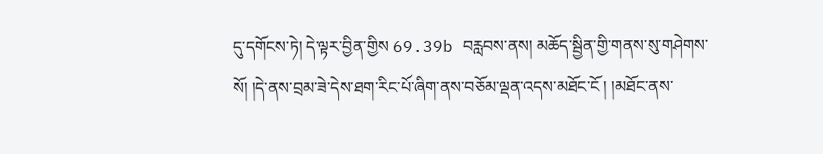དུ་དགོངས་ཏེ། དེ་ལྟར་བྱིན་གྱིས 69.39b བརླབས་ནས། མཆོད་སྦྱིན་གྱི་གནས་སུ་གཤེགས་སོ། །དེ་ནས་བྲམ་ཟེ་དེས་ཐག་རིང་པོ་ཞིག་ནས་བཅོམ་ལྡན་འདས་མཐོང་ངོ ། །མཐོང་ནས་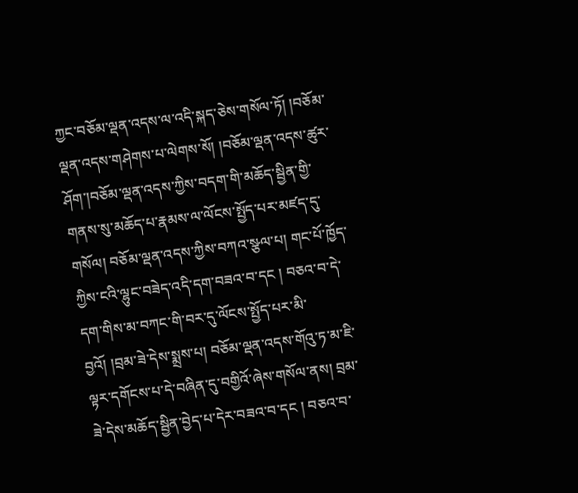ཀྱང་བཅོམ་ལྡན་འདས་ལ་འདི་སྐད་ཅེས་གསོལ་ཏོ། །བཅོམ་ལྡན་འདས་གཤེགས་པ་ལེགས་སོ། །བཅོམ་ལྡན་འདས་ཚུར་ཤོག་།བཅོམ་ལྡན་འདས་ཀྱིས་བདག་གི་མཆོད་སྦྱིན་གྱི་གནས་སུ་མཆོད་པ་རྣམས་ལ་ལོངས་སྤྱོད་པར་མཛད་དུ་གསོལ། བཅོམ་ལྡན་འདས་ཀྱིས་བཀའ་སྩལ་པ། གང་པོ་ཁྱོད་ཀྱིས་ངའི་ལྷུང་བཟེད་འདི་དག་བཟའ་བ་དང ། བཅའ་བ་དེ་དག་གིས་མ་བཀང་གི་བར་དུ་ལོངས་སྤྱོད་པར་མི་བྱའོ། །བྲམ་ཟེ་དེས་སྨྲས་པ། བཅོམ་ལྡན་འདས་གོའུ་ཏ་མ་ཇི་ལྟར་དགོངས་པ་དེ་བཞིན་དུ་བགྱིའོ་ཞེས་གསོལ་ནས། བྲམ་ཟེ་དེས་མཆོད་སྦྱིན་བྱེད་པ་དེར་བཟའ་བ་དང ། བཅའ་བ་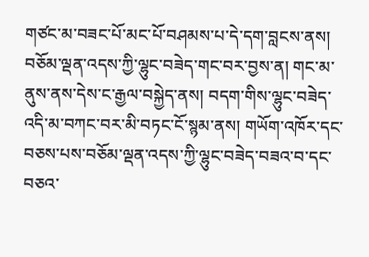གཙང་མ་བཟང་པོ་མང་པོ་བཤམས་པ་དེ་དག་བླངས་ནས། བཅོམ་ལྡན་འདས་ཀྱི་ལྷུང་བཟེད་གང་བར་བྱས་ན། གང་མ་ནུས་ནས་དེས་ང་རྒྱལ་བསྐྱེད་ནས། བདག་གིས་ལྷུང་བཟེད་འདི་མ་བཀང་བར་མི་བཏང་ངོ་སྙམ་ནས། གཡོག་འཁོར་དང་བཅས་པས་བཅོམ་ལྡན་འདས་ཀྱི་ལྷུང་བཟེད་བཟའ་བ་དང་བཅའ་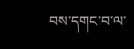བས་དགང་བ་ལ་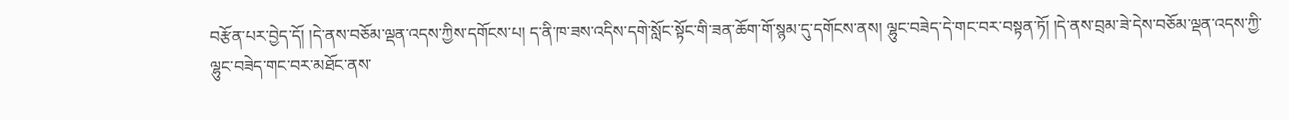བརྩོན་པར་བྱེད་དོ། །དེ་ནས་བཅོམ་ལྡན་འདས་ཀྱིས་དགོངས་པ། ད་ནི་ཁ་ཟས་འདིས་དགེ་སློང་སྟོང་གི་ཟན་ཆོག་གོ་སྙམ་དུ་དགོངས་ནས། ལྷུང་བཟེད་དེ་གང་བར་བསྟན་ཏོ། །དེ་ནས་བྲམ་ཟེ་དེས་བཅོམ་ལྡན་འདས་ཀྱི་ལྷུང་བཟེད་གང་བར་མཐོང་ནས་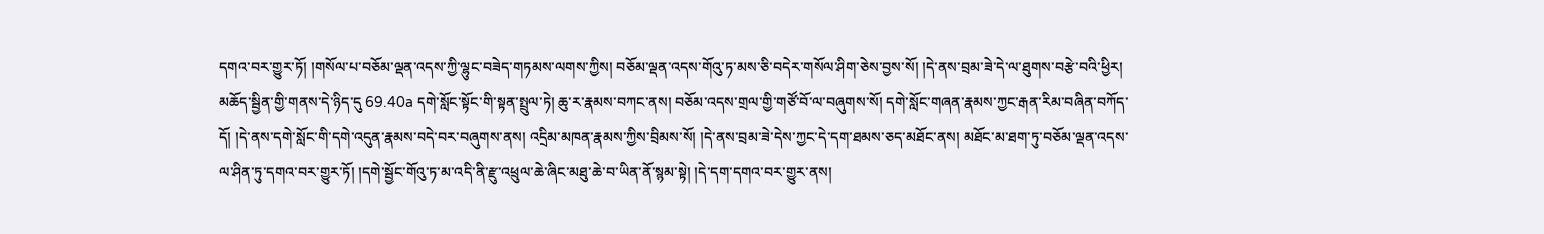དགའ་བར་གྱུར་ཏོ། །གསོལ་པ་བཅོམ་ལྡན་འདས་ཀྱི་ལྷུང་བཟེད་གཏམས་ལགས་ཀྱིས། བཅོམ་ལྡན་འདས་གོའུ་ཏ་མས་ཅི་བདེར་གསོལ་ཤིག་ཅེས་བྱས་སོ། །དེ་ནས་བྲམ་ཟེ་དེ་ལ་ཐུགས་བརྩེ་བའི་ཕྱིར། མཆོད་སྦྱིན་གྱི་གནས་དེ་ཉིད་དུ 69.40a དགེ་སློང་སྟོང་གི་སྟན་སྤྲུལ་ཏེ། ཆུ་ར་རྣམས་བཀང་ནས། བཅོམ་འདས་གྲལ་གྱི་གཙོ་བོ་ལ་བཞུགས་སོ། དགེ་སློང་གཞན་རྣམས་ཀྱང་རྒན་རིམ་བཞིན་བཀོད་དོ། །དེ་ནས་དགེ་སློང་གི་དགེ་འདུན་རྣམས་བདེ་བར་བཞུགས་ནས། འདྲིམ་མཁན་རྣམས་ཀྱིས་བྲིམས་སོ། །དེ་ནས་བྲམ་ཟེ་དེས་ཀྱང་དེ་དག་ཐམས་ཅད་མཐོང་ནས། མཐོང་མ་ཐག་ཏུ་བཅོམ་ལྡན་འདས་ལ་ཤིན་ཏུ་དགའ་བར་གྱུར་ཏོ། །དགེ་སྦྱོང་གོའུ་ཏ་མ་འདི་ནི་རྫུ་འཕྲུལ་ཆེ་ཞིང་མཐུ་ཆེ་བ་ཡིན་ནོ་སྙམ་སྟེ། །དེ་དག་དགའ་བར་གྱུར་ནས།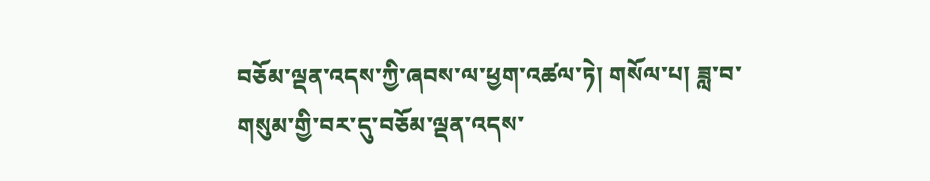བཅོམ་ལྡན་འདས་ཀྱི་ཞབས་ལ་ཕྱག་འཚལ་ཏེ། གསོལ་པ། ཟླ་བ་གསུམ་གྱི་བར་དུ་བཅོམ་ལྡན་འདས་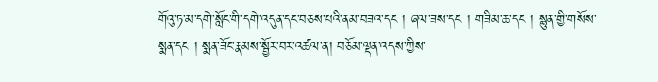གོའུ་ཏ་མ་དགེ་སློང་གི་དགེ་འདུན་དང་བཅས་པའི་ནམ་བཟའ་དང ། ཞལ་ཟས་དང ། གཟིམ་ཆ་དང ། སྙུན་གྱི་གསོས་སྨན་དང ། སྨན་ཟོང་རྣམས་སྦྱོར་བར་འཚལ་ན། བཅོམ་ལྡན་འདས་ཀྱིས་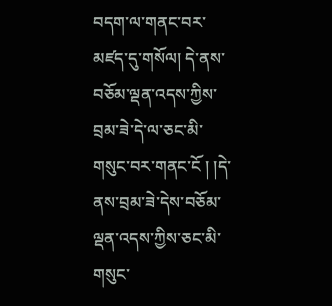བདག་ལ་གནང་བར་མཛད་དུ་གསོལ། དེ་ནས་བཅོམ་ལྡན་འདས་ཀྱིས་བྲམ་ཟེ་དེ་ལ་ཅང་མི་གསུང་བར་གནང་ངོ ། །དེ་ནས་བྲམ་ཟེ་དེས་བཅོམ་ལྡན་འདས་ཀྱིས་ཅང་མི་གསུང་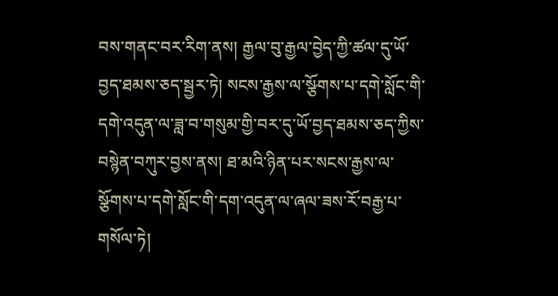བས་གནང་བར་རིག་ནས། རྒྱལ་བུ་རྒྱལ་བྱེད་ཀྱི་ཚལ་དུ་ཡོ་བྱད་ཐམས་ཅད་སྦྱར་ཏེ། སངས་རྒྱས་ལ་སྩོགས་པ་དགེ་སློང་གི་དགེ་འདུན་ལ་ཟླ་བ་གསུམ་གྱི་བར་དུ་ཡོ་བྱད་ཐམས་ཅད་ཀྱིས་བསྙེན་བཀུར་བྱས་ནས། ཐ་མའི་ཉིན་པར་སངས་རྒྱས་ལ་སྩོགས་པ་དགེ་སློང་གི་དག་འདུན་ལ་ཞལ་ཟས་རོ་བརྒྱ་པ་གསོལ་ཏེ།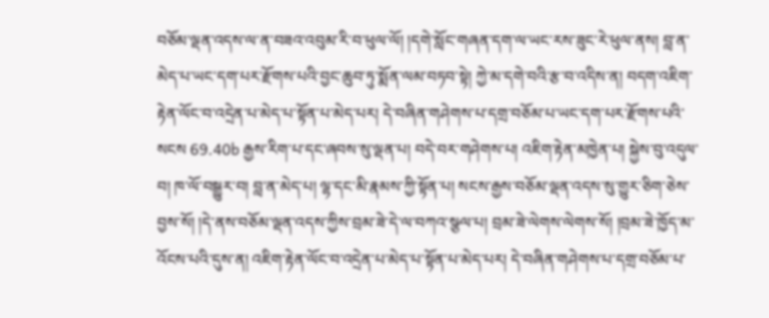བཅོམ་ལྡན་འདས་ལ་ན་བཟའ་འབུམ་རི་བ་ཕུལ་ལོ། །དགེ་སློང་གཞན་དག་ལ་ཡང་རས་ཟུང་རེ་ཕུལ་ནས། བླ་ན་མེད་པ་ཡང་དག་པར་རྫོགས་པའི་བྱང་ཆུབ་ཏུ་སྨོན་ལམ་བཏབ་སྟེ། ཀྱེ་མ་དགེ་བའི་རྩ་བ་འདིས་ན། བདག་འཇིག་རྟེན་ལོང་བ་འདྲེན་པ་མེད་པ་སྟོན་པ་མེད་པར། དེ་བཞིན་གཤེགས་པ་དགྲ་བཅོམ་པ་ཡང་དག་པར་རྫོགས་པའི་སངས 69.40b རྒྱས་རིག་པ་དང་ཞབས་སུ་ལྡན་པ། བདེ་བར་གཤེགས་པ། འཇིག་རྟེན་མཁྱེན་པ། སྐྱེས་བུ་འདུལ་བ། ཁ་ལོ་བསྒྱུར་བ། བླ་ན་མེད་པ། ལྷ་དང་མི་རྣམས་ཀྱི་སྟོན་པ། སངས་རྒྱས་བཅོམ་ལྡན་འདས་སུ་གྱུར་ཅིག་ཅེས་བྱས་སོ། །དེ་ནས་བཅོམ་ལྡན་འདས་ཀྱིས་བྲམ་ཟེ་དེ་ལ་བཀའ་སྩལ་པ། བྲམ་ཟེ་ལེགས་ལེགས་སོ། །བྲམ་ཟེ་ཁྱོད་མ་འོངས་པའི་དུས་ན། འཇིག་རྟེན་ལོང་བ་འདྲེན་པ་མེད་པ་སྟོན་པ་མེད་པར། དེ་བཞིན་གཤེགས་པ་དགྲ་བཅོམ་པ་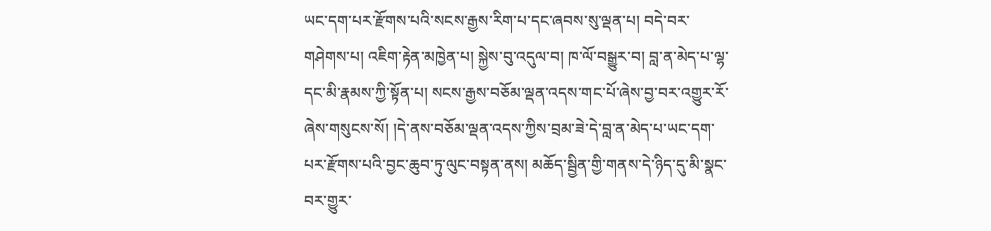ཡང་དག་པར་རྫོགས་པའི་སངས་རྒྱས་རིག་པ་དང་ཞབས་སུ་ལྡན་པ། བདེ་བར་གཤེགས་པ། འཇིག་རྟེན་མཁྱེན་པ། སྐྱེས་བུ་འདུལ་བ། ཁ་ལོ་བསྒྱུར་བ། བླ་ན་མེད་པ་ལྷ་དང་མི་རྣམས་ཀྱི་སྟོན་པ། སངས་རྒྱས་བཅོམ་ལྡན་འདས་གང་པོ་ཞེས་བྱ་བར་འགྱུར་རོ་ཞེས་གསུངས་སོ། །དེ་ནས་བཅོམ་ལྡན་འདས་ཀྱིས་བྲམ་ཟེ་དེ་བླ་ན་མེད་པ་ཡང་དག་པར་རྫོགས་པའི་བྱང་ཆུབ་ཏུ་ལུང་བསྟན་ནས། མཆོད་སྦྱིན་གྱི་གནས་དེ་ཉིད་དུ་མི་སྣང་བར་གྱུར་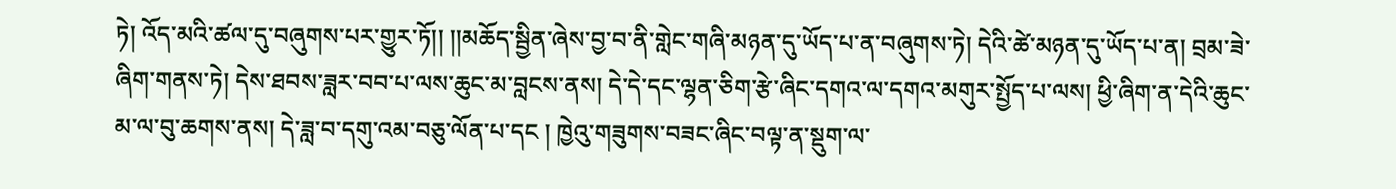ཏེ། འོད་མའི་ཚལ་དུ་བཞུགས་པར་གྱུར་ཏོ།། །།མཆོད་སྦྱིན་ཞེས་བྱ་བ་ནི་གླེང་གཞི་མཉན་དུ་ཡོད་པ་ན་བཞུགས་ཏེ། དེའི་ཚེ་མཉན་དུ་ཡོད་པ་ན། བྲམ་ཟེ་ཞིག་གནས་ཏེ། དེས་ཐབས་ཟླར་བབ་པ་ལས་ཆུང་མ་བླངས་ནས། དེ་དེ་དང་ལྷན་ཅིག་རྩེ་ཞིང་དགའ་ལ་དགའ་མགུར་སྤྱོད་པ་ལས། ཕྱི་ཞིག་ན་དེའི་ཆུང་མ་ལ་བུ་ཆགས་ནས། དེ་ཟླ་བ་དགུ་འམ་བཅུ་ལོན་པ་དང ། ཁྱེའུ་གཟུགས་བཟང་ཞིང་བལྟ་ན་སྡུག་ལ་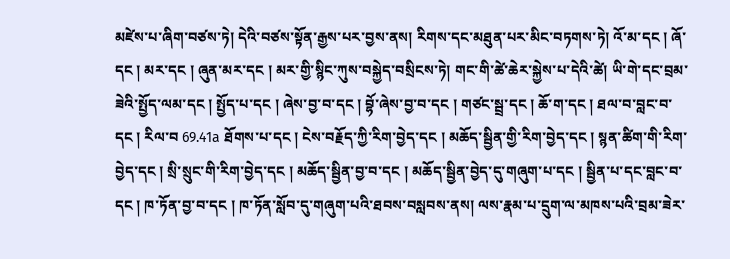མཛེས་པ་ཞིག་བཙས་ཏེ། དེའི་བཙས་སྟོན་རྒྱས་པར་བྱས་ནས། རིགས་དང་མཐུན་པར་མིང་བཏགས་ཏེ། འོ་མ་དང ། ཞོ་དང ། མར་དང ། ཞུན་མར་དང ། མར་གྱི་སྙིང་ཀུས་བསྐྱེད་བསྲིངས་ཏེ། གང་གི་ཚེ་ཆེར་སྐྱེས་པ་དེའི་ཚེ། ཡི་གེ་དང་བྲམ་ཟེའི་སྤྱོད་ལམ་དང ། སྤྱོད་པ་དང ། ཞེས་བྱ་བ་དང ། བྷོ་ཞེས་བྱ་བ་དང ། གཙང་སྦྲ་དང ། ཆོ་ག་དང ། ཐལ་བ་བླང་བ་དང ། རིལ་བ 69.41a ཐོགས་པ་དང ། ངེས་བརྗོད་ཀྱི་རིག་བྱེད་དང ། མཆོད་སྦྱིན་གྱི་རིག་བྱེད་དང ། སྙན་ཚིག་གི་རིག་བྱེད་དང ། སྲི་སྲུང་གི་རིག་བྱེད་དང ། མཆོད་སྦྱིན་བྱ་བ་དང ། མཆོད་སྦྱིན་བྱེད་དུ་གཞུག་པ་དང ། སྦྱིན་པ་དང་བླང་བ་དང ། ཁ་ཏོན་བྱ་བ་དང ། ཁ་ཏོན་སློབ་དུ་གཞུག་པའི་ཐབས་བསླབས་ནས། ལས་རྣམ་པ་དྲུག་ལ་མཁས་པའི་བྲམ་ཟེར་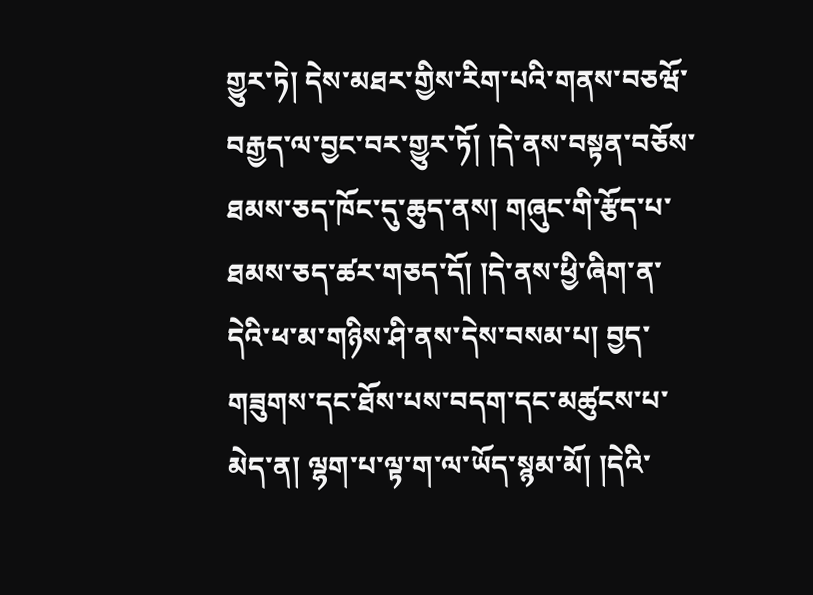གྱུར་ཏེ། དེས་མཐར་གྱིས་རིག་པའི་གནས་བཅཝོ་བརྒྱད་ལ་བྱང་བར་གྱུར་ཏོ། །དེ་ནས་བསྟན་བཅོས་ཐམས་ཅད་ཁོང་དུ་ཆུད་ནས། གཞུང་གི་རྩོད་པ་ཐམས་ཅད་ཚར་གཅད་དོ། །དེ་ནས་ཕྱི་ཞིག་ན་དེའི་ཕ་མ་གཉིས་ཤི་ནས་དེས་བསམ་པ། བྱད་གཟུགས་དང་ཐོས་པས་བདག་དང་མཚུངས་པ་མེད་ན། ལྷག་པ་ལྟ་ག་ལ་ཡོད་སྙམ་མོ། །དེའི་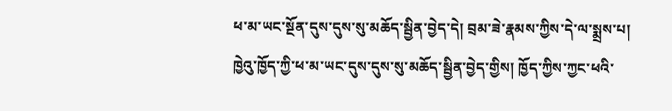ཕ་མ་ཡང་སྔོན་དུས་དུས་སུ་མཆོད་སྦྱིན་བྱེད་དེ། བྲམ་ཟེ་རྣམས་ཀྱིས་དེ་ལ་སྨྲས་པ། ཁྱེའུ་ཁྱོད་ཀྱི་ཕ་མ་ཡང་དུས་དུས་སུ་མཆོད་སྦྱིན་བྱེད་གྱིས། ཁྱོད་ཀྱིས་ཀྱང་ཕའི་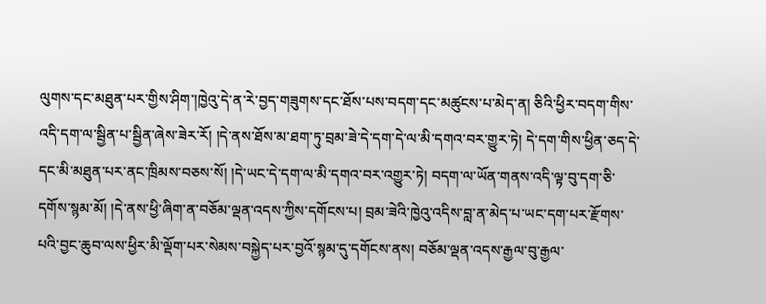ལུགས་དང་མཐུན་པར་གྱིས་ཤིག་།ཁྱེའུ་དེ་ན་རེ་བྱད་གཟུགས་དང་ཐོས་པས་བདག་དང་མཚུངས་པ་མེད་ན། ཅིའི་ཕྱིར་བདག་གིས་འདི་དག་ལ་སྦྱིན་པ་སྦྱིན་ཞེས་ཟེར་རོ། །དེ་ནས་ཐོས་མ་ཐག་ཏུ་བྲམ་ཟེ་དེ་དག་དེ་ལ་མི་དགའ་བར་གྱུར་ཏེ། དེ་དག་གིས་ཕྱིན་ཅད་དེ་དང་མི་མཐུན་པར་ནང་ཁྲིམས་བཅས་སོ། །དེ་ཡང་དེ་དག་ལ་མི་དགའ་བར་འགྱུར་ཏེ། བདག་ལ་ཡོན་གནས་འདི་ལྟ་བུ་དག་ཅི་དགོས་སྙམ་མོ། །དེ་ནས་ཕྱི་ཞིག་ན་བཅོམ་ལྡན་འདས་ཀྱིས་དགོངས་པ། བྲམ་ཟེའི་ཁྱེའུ་འདིས་བླ་ན་མེད་པ་ཡང་དག་པར་རྫོགས་པའི་བྱང་ཆུབ་ལས་ཕྱིར་མི་ལྡོག་པར་སེམས་བསྐྱེད་པར་བྱའོ་སྙམ་དུ་དགོངས་ནས། བཅོམ་ལྡན་འདས་རྒྱལ་བུ་རྒྱལ་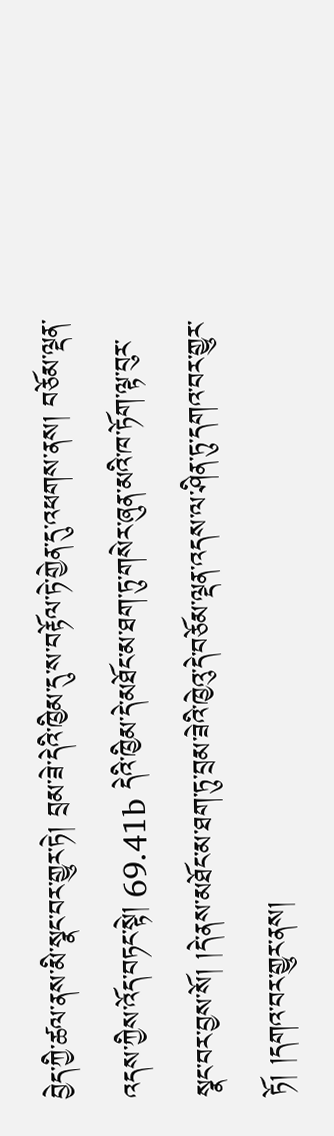བྱེད་ཀྱི་ཚལ་ནས་མི་སྣང་བར་གྱུར་ཏེ། བྲམ་ཟེ་དེའི་ཁྱིམ་དུ་ས་བརྟོལ་ཏེ་གྱེན་དུ་འཕགས་ནས། བཅོམ་ལྡན་འདས་ཀྱིས་འོད་བཏང་སྟེ། 69.41b དེའི་ཁྱིམ་དེ་མཐོང་མ་ཐག་ཏུ་གསེར་ཞུན་མའི་ཁ་ཏོག་ལྟ་བུར་སྣང་བར་བྱས་སོ། །དེ་ནས་མཐོང་མ་ཐག་ཏུ་བྲམ་ཟེའི་ཁྱེའུ་དེ་བཅོམ་ལྡན་འདས་ལ་ཤིན་ཏུ་དགའ་བར་གྱུར་ཏོ། །དགའ་བར་གྱུར་ནས།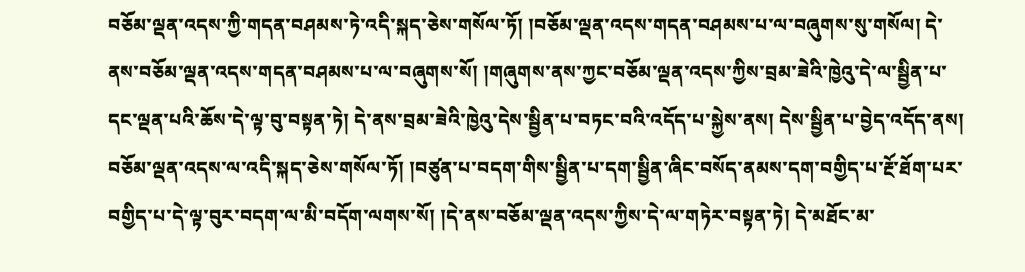བཅོམ་ལྡན་འདས་ཀྱི་གདན་བཤམས་ཏེ་འདི་སྐད་ཅེས་གསོལ་ཏོ། །བཅོམ་ལྡན་འདས་གདན་བཤམས་པ་ལ་བཞུགས་སུ་གསོལ། དེ་ནས་བཅོམ་ལྡན་འདས་གདན་བཤམས་པ་ལ་བཞུགས་སོ། །གཞུགས་ནས་ཀྱང་བཅོམ་ལྡན་འདས་ཀྱིས་བྲམ་ཟེའི་ཁྱེའུ་དེ་ལ་སྦྱིན་པ་དང་ལྡན་པའི་ཆོས་དེ་ལྟ་བུ་བསྟན་ཏེ། དེ་ནས་བྲམ་ཟེའི་ཁྱེའུ་དེས་སྦྱིན་པ་བཏང་བའི་འདོད་པ་སྐྱེས་ནས། དེས་སྦྱིན་པ་བྱེད་འདོད་ནས། བཅོམ་ལྡན་འདས་ལ་འདི་སྐད་ཅེས་གསོལ་ཏོ། །བཙུན་པ་བདག་གིས་སྦྱིན་པ་དག་སྦྱིན་ཞིང་བསོད་ནམས་དག་བགྱིད་པ་རྔོ་ཐོག་པར་བགྱིད་པ་དེ་ལྟ་བུར་བདག་ལ་མི་བདོག་ལགས་སོ། །དེ་ནས་བཅོམ་ལྡན་འདས་ཀྱིས་དེ་ལ་གཏེར་བསྟན་ཏེ། དེ་མཐོང་མ་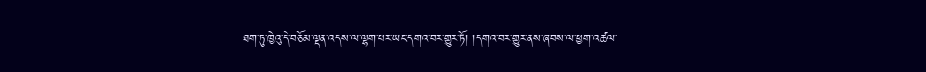ཐག་ཏུ་ཁྱེའུ་དེ་བཅོམ་ལྡན་འདས་ལ་ལྷག་པར་ཡང་དགའ་བར་གྱུར་ཏོ། །དགའ་བར་གྱུར་ནས་ཞབས་ལ་ཕྱག་འཚལ་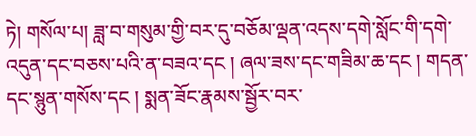ཏེ། གསོལ་པ། ཟླ་བ་གསུམ་གྱི་བར་དུ་བཅོམ་ལྡན་འདས་དགེ་སློང་གི་དགེ་འདུན་དང་བཅས་པའི་ན་བཟའ་དང ། ཞལ་ཟས་དང་གཟིམ་ཆ་དང ། གདན་དང་སྙུན་གསོས་དང ། སྨན་ཟོང་རྣམས་སྦྱོར་བར་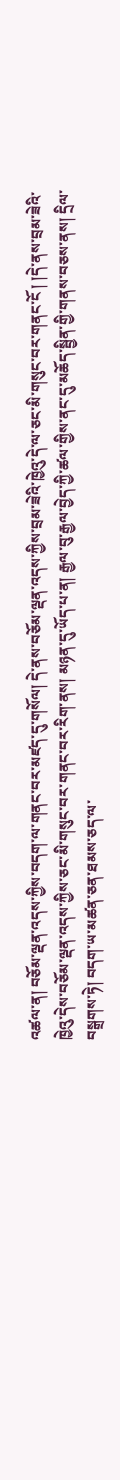འཚལ་ན། བཅོམ་ལྡན་འདས་ཀྱིས་བདག་ལ་གནང་བར་མཛད་དུ་གསོལ། དེ་ནས་བཅོམ་ལྡན་འདས་ཀྱིས་བྲམ་ཟེའི་ཁྱེའུ་དེ་ལ་ཅང་མི་གསུང་བར་གནང་ངོ ། །དེ་ནས་བྲམ་ཟེའི་ཁྱེའུ་དེས་བཅོམ་ལྡན་འདས་ཀྱིས་ཅང་མི་གསུང་བར་གནང་བར་རིག་ནས། མཉན་དུ་ཡོད་པ་ན། རྒྱལ་བུ་རྒྱལ་བྱེད་ཀྱི་ཚལ་གྱིས་ནང་དུ་མཆོད་སྦྱིན་གྱི་གནས་བཅས་ནས། དྲིལ་བསྒྲགས་ཏེ། བདག་ཡ་མཚན་ཅན་ཐམས་ཅད་ལ་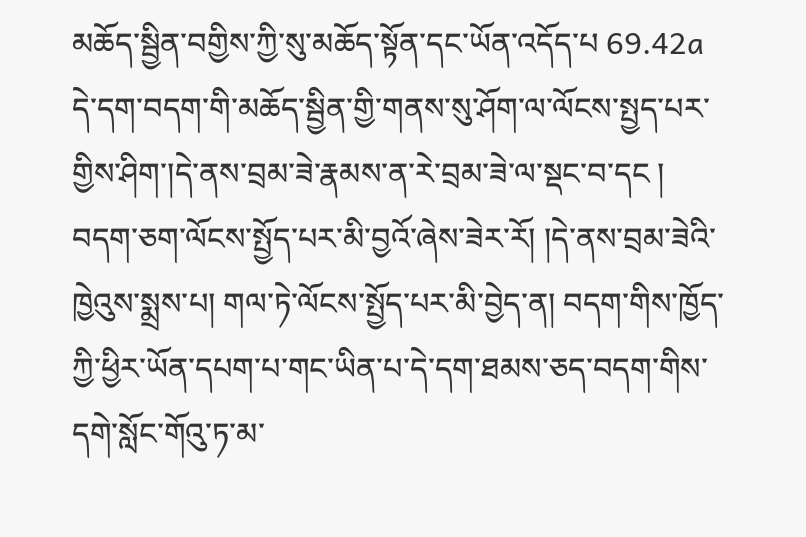མཆོད་སྦྱིན་བགྱིས་ཀྱི་སུ་མཆོད་སྟོན་དང་ཡོན་འདོད་པ 69.42a དེ་དག་བདག་གི་མཆོད་སྦྱིན་གྱི་གནས་སུ་ཤོག་ལ་ལོངས་སྤྱད་པར་གྱིས་ཤིག་།དེ་ནས་བྲམ་ཟེ་རྣམས་ན་རེ་བྲམ་ཟེ་ལ་སྡང་བ་དང ། བདག་ཅག་ལོངས་སྤྱོད་པར་མི་བྱའོ་ཞེས་ཟེར་རོ། །དེ་ནས་བྲམ་ཟེའི་ཁྱེའུས་སྨྲས་པ། གལ་ཏེ་ལོངས་སྤྱོད་པར་མི་བྱེད་ན། བདག་གིས་ཁྱོད་ཀྱི་ཕྱིར་ཡོན་དཔག་པ་གང་ཡིན་པ་དེ་དག་ཐམས་ཅད་བདག་གིས་དགེ་སློང་གོའུ་ཏ་མ་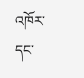འཁོར་དང་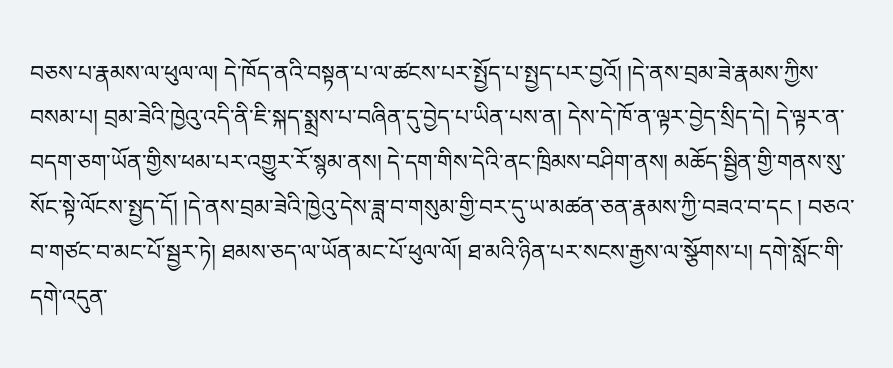བཅས་པ་རྣམས་ལ་ཕུལ་ལ། དེ་ཁོད་ནའི་བསྟན་པ་ལ་ཚངས་པར་སྤྱོད་པ་སྤྱད་པར་བྱའོ། །དེ་ནས་བྲམ་ཟེ་རྣམས་ཀྱིས་བསམ་པ། བྲམ་ཟེའི་ཁྱེའུ་འདི་ནི་ཇི་སྐད་སྨྲས་པ་བཞིན་དུ་བྱེད་པ་ཡིན་པས་ན། དེས་དེ་ཁོ་ན་ལྟར་བྱེད་སྲིད་དེ། དེ་ལྟར་ན་བདག་ཅག་ཡོན་གྱིས་ཕམ་པར་འགྱུར་རོ་སྙམ་ནས། དེ་དག་གིས་དེའི་ནང་ཁྲིམས་བཤིག་ནས། མཆོད་སྦྱིན་གྱི་གནས་སུ་སོང་སྟེ་ལོངས་སྤྱད་དོ། །དེ་ནས་བྲམ་ཟེའི་ཁྱེའུ་དེས་ཟླ་བ་གསུམ་གྱི་བར་དུ་ཡ་མཚན་ཅན་རྣམས་ཀྱི་བཟའ་བ་དང ། བཅའ་བ་གཙང་བ་མང་པོ་སྦྱར་ཏེ། ཐམས་ཅད་ལ་ཡོན་མང་པོ་ཕུལ་ལོ། ཐ་མའི་ཉིན་པར་སངས་རྒྱས་ལ་སྩོགས་པ། དགེ་སློང་གི་དགེ་འདུན་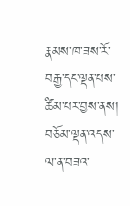རྣམས་ཁ་ཟས་རོ་བརྒྱ་དང་ལྡན་པས་ཚིམ་པར་བྱས་ནས། བཅོམ་ལྡན་འདས་ལ་ན་བཟའ་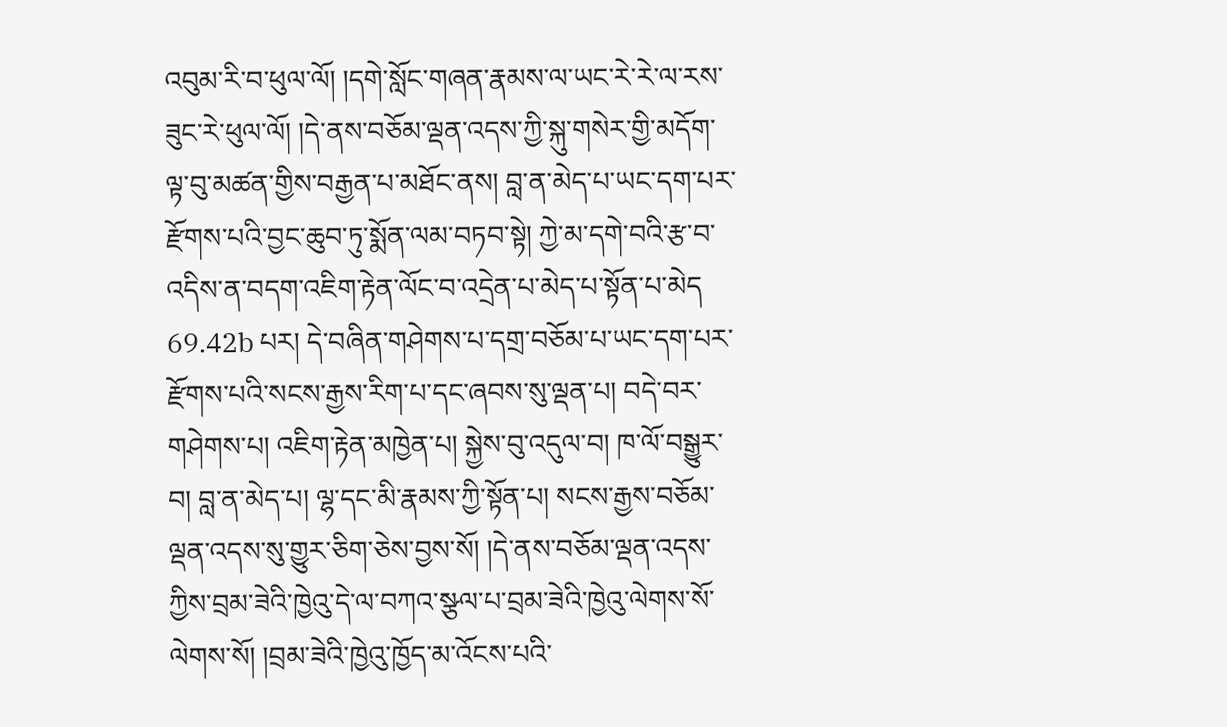འབུམ་རི་བ་ཕུལ་ལོ། །དགེ་སློང་གཞན་རྣམས་ལ་ཡང་རེ་རེ་ལ་རས་ཟུང་རེ་ཕུལ་ལོ། །དེ་ནས་བཅོམ་ལྡན་འདས་ཀྱི་སྐུ་གསེར་གྱི་མདོག་ལྟ་བུ་མཚན་གྱིས་བརྒྱན་པ་མཐོང་ནས། བླ་ན་མེད་པ་ཡང་དག་པར་རྫོགས་པའི་བྱང་ཆུབ་ཏུ་སྨོན་ལམ་བཏབ་སྟེ། ཀྱེ་མ་དགེ་བའི་རྩ་བ་འདིས་ན་བདག་འཇིག་རྟེན་ལོང་བ་འདྲེན་པ་མེད་པ་སྟོན་པ་མེད 69.42b པར། དེ་བཞིན་གཤེགས་པ་དགྲ་བཅོམ་པ་ཡང་དག་པར་རྫོགས་པའི་སངས་རྒྱས་རིག་པ་དང་ཞབས་སུ་ལྡན་པ། བདེ་བར་གཤེགས་པ། འཇིག་རྟེན་མཁྱེན་པ། སྐྱེས་བུ་འདུལ་བ། ཁ་ལོ་བསྒྱུར་བ། བླ་ན་མེད་པ། ལྷ་དང་མི་རྣམས་ཀྱི་སྟོན་པ། སངས་རྒྱས་བཅོམ་ལྡན་འདས་སུ་གྱུར་ཅིག་ཅེས་བྱས་སོ། །དེ་ནས་བཅོམ་ལྡན་འདས་ཀྱིས་བྲམ་ཟེའི་ཁྱེའུ་དེ་ལ་བཀའ་སྩལ་པ་བྲམ་ཟེའི་ཁྱེའུ་ལེགས་སོ་ལེགས་སོ། །བྲམ་ཟེའི་ཁྱེའུ་ཁྱོད་མ་འོངས་པའི་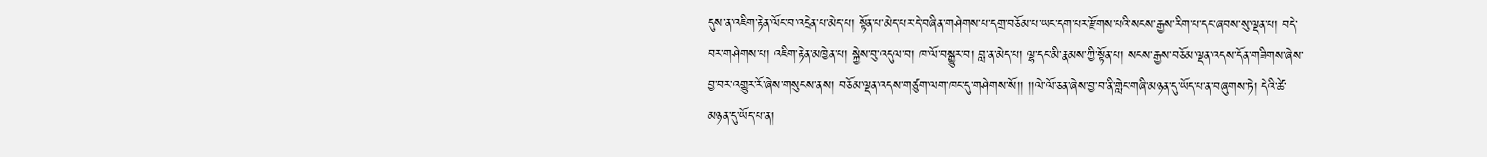དུས་ན་འཇིག་རྟེན་ལོང་བ་འདྲེན་པ་མེད་པ། སྟོན་པ་མེད་པར་དེ་བཞིན་གཤེགས་པ་དགྲ་བཅོམ་པ་ཡང་དག་པར་རྫོགས་པའི་སངས་རྒྱས་རིག་པ་དང་ཞབས་སུ་ལྡན་པ། བདེ་བར་གཤེགས་པ། འཇིག་རྟེན་མཁྱེན་པ། སྐྱེས་བུ་འདུལ་བ། ཁ་ལོ་བསྒྱུར་བ། བླ་ན་མེད་པ། ལྷ་དང་མི་རྣམས་ཀྱི་སྟོན་པ། སངས་རྒྱས་བཅོམ་ལྡན་འདས་དོན་གཟིགས་ཞེས་བྱ་བར་འགྱུར་རོ་ཞེས་གསུངས་ནས། བཅོམ་ལྡན་འདས་གཙུག་ལག་ཁང་དུ་གཤེགས་སོ།། །།ལེ་ལོ་ཅན་ཞེས་བྱ་བ་ནི་གླེང་གཞི་མཉན་དུ་ཡོད་པ་ན་བཞུགས་ཏེ། དེའི་ཚེ་མཉན་དུ་ཡོད་པ་ན།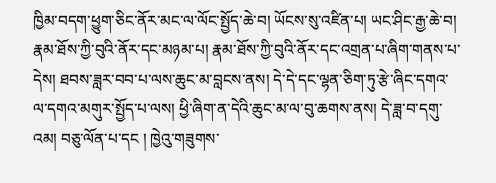ཁྱིམ་བདག་ཕྱུག་ཅིང་ནོར་མང་ལ་ལོང་སྤྱོད་ཆེ་བ། ཡོངས་སུ་འཛིན་པ། ཡང་ཤིང་རྒྱ་ཆེ་བ། རྣམ་ཐོས་ཀྱི་བུའི་ནོར་དང་མཉམ་པ། རྣམ་ཐོས་ཀྱི་བུའི་ནོར་དང་འགྲན་པ་ཞིག་གནས་པ་དེས། ཐབས་ཟླར་བབ་པ་ལས་ཆུང་མ་བླངས་ནས། དེ་དེ་དང་ལྷན་ཅིག་ཏུ་རྩེ་ཞིང་དགའ་ལ་དགའ་མགུར་སྤྱོད་པ་ལས། ཕྱི་ཞིག་ན་དེའི་ཆུང་མ་ལ་བུ་ཆགས་ནས། དེ་ཟླ་བ་དགུ་འམ། བཅུ་ལོན་པ་དང ། ཁྱེའུ་གཟུགས་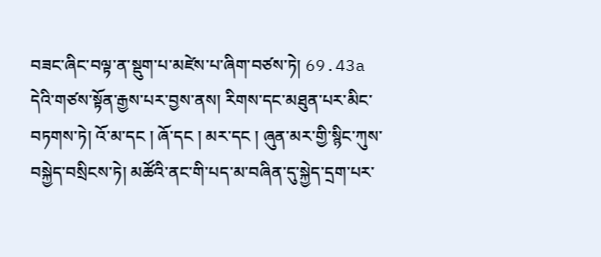བཟང་ཞིང་བལྟ་ན་སྡུག་པ་མཛེས་པ་ཞིག་བཙས་ཏེ། 69.43a དེའི་གཙས་སྟོན་རྒྱས་པར་བྱས་ནས། རིགས་དང་མཐུན་པར་མིང་བཏགས་ཏེ། འོ་མ་དང ། ཞོ་དང ། མར་དང ། ཞུན་མར་གྱི་སྙིང་ཀུས་བསྐྱེད་བསྲིངས་ཏེ། མཚོའི་ནང་གི་པད་མ་བཞིན་དུ་སྐྱེད་དྲག་པར་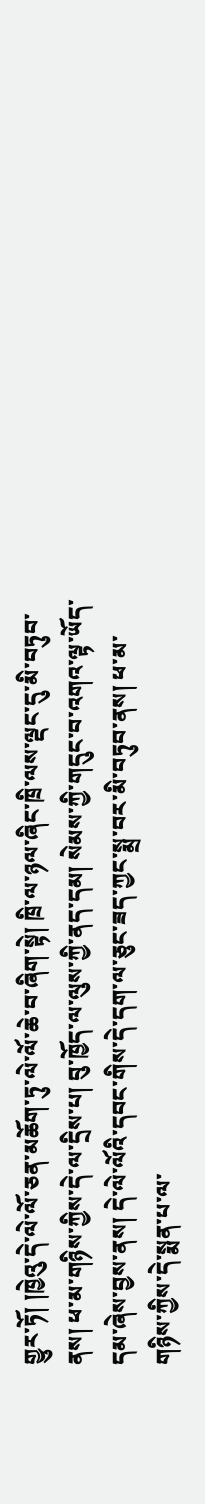གྱུར་ཏོ། །ཁྱེའུ་དེ་ལེ་ལོ་ཅན་མཆོག་ཏུ་ལེ་ལོ་ཆེ་བ་ཞིག་སྟེ། ཁྲི་ལ་ཉལ་ཞིང་ཁྲི་ལས་ལྡང་དུ་མི་བཏུབ་ནས། ཕ་མ་གཉིས་ཀྱིས་དེ་ལ་དྲིས་པ། བུ་ཁྱོད་ལ་ལུས་ཀྱི་ནད་དམ། སེམས་ཀྱི་གདུང་བ་འགའ་ལྟ་ཡོད་དམ་ཞེས་བྱས་ནས། དེ་ལེ་ལོའི་དབང་གིས་དེ་དག་ལ་ཅུང་ཟད་ཀྱང་སྨྲ་བར་མི་བཏུབ་ནས། ཕ་མ་གཉིས་ཀྱིས་དེ་སྨན་པ་ལ་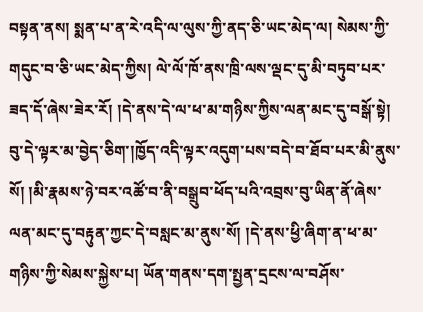བསྟན་ནས། སྨན་པ་ན་རེ་འདི་ལ་ལུས་ཀྱི་ནད་ཅི་ཡང་མེད་ལ། སེམས་ཀྱི་གདུང་བ་ཅི་ཡང་མེད་ཀྱིས། ལེ་ལོ་ཁོ་ནས་ཁྲི་ལས་ལྡང་དུ་མི་བཏུབ་པར་ཟད་དོ་ཞེས་ཟེར་རོ། །དེ་ནས་དེ་ལ་ཕ་མ་གཉིས་ཀྱིས་ལན་མང་དུ་བསྒོ་སྟེ། བུ་དེ་ལྟར་མ་བྱེད་ཅིག་།ཁྱོད་འདི་ལྟར་འདུག་པས་བདེ་བ་ཐོབ་པར་མི་ནུས་སོ། །མི་རྣམས་ཉེ་བར་འཚོ་བ་ནི་བསྒྲུབ་ཕོད་པའི་འབྲས་བུ་ཡིན་ནོ་ཞེས་ལན་མང་དུ་བརྟུན་ཀྱང་དེ་བསླང་མ་ནུས་སོ། །དེ་ནས་ཕྱི་ཞིག་ན་ཕ་མ་གཉིས་ཀྱི་སེམས་སྐྱེས་པ། ཡོན་གནས་དག་སྤྱན་དྲངས་ལ་བཤོས་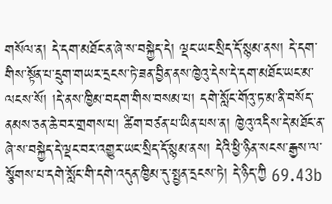གསོལ་ན། དེ་དག་མཐོང་ན་ཞེ་ས་བསྐྱེད་དེ། ལྡང་ཡང་སྲིད་དོ་སྙམ་ནས། དེ་དག་གིས་སྟོན་པ་དྲུག་གཡར་དྲངས་ཏེ་ཟན་བྱིན་ནས་ཁྱེའུ་དེས་དེ་དག་མཐོང་ཡང་མ་ལངས་སོ། །དེ་ནས་ཁྱིམ་བདག་གིས་བསམ་པ། དགེ་སློང་གོའུ་ཏ་མ་ནི་བསོད་ནམས་ཅན་ཆེ་བར་གྲགས་པ། ཚིག་བཙན་པ་ཡིན་པས་ན། ཁྱེའུ་འདིས་དེ་མཐོང་ན་ཞེ་ས་བསྐྱེད་དེ་ལྡང་བར་འགྱུར་ཡང་སྲིད་དོ་སྙམ་ནས། དེའི་ཕྱི་ཉིན་སངས་རྒྱས་ལ་སྩོགས་པ་དགེ་སློང་གི་དགེ་འདུན་ཁྱིམ་དུ་སྤྱན་དྲངས་ཏེ། དེ་ཉིད་ཀྱི 69.43b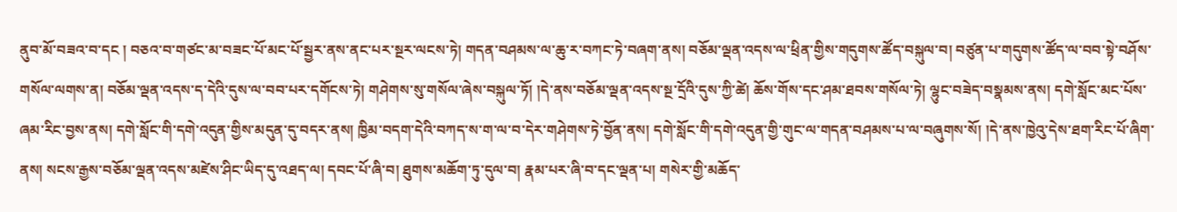ནུབ་མོ་བཟའ་བ་དང ། བཅའ་བ་གཙང་མ་བཟང་པོ་མང་པོ་སྦྱར་ནས་ནང་པར་སྔར་ལངས་ཏེ། གདན་བཤམས་ལ་ཆུ་ར་བཀང་ཏེ་བཞག་ནས། བཅོམ་ལྡན་འདས་ལ་ཕྲིན་གྱིས་གདུགས་ཚོད་བསྐུལ་བ། བཙུན་པ་གདུགས་ཚོད་ལ་བབ་སྟེ་བཤོས་གསོལ་ལགས་ན། བཅོམ་ལྡན་འདས་ད་དེའི་དུས་ལ་བབ་པར་དགོངས་ཏེ། གཤེགས་སུ་གསོལ་ཞེས་བསྐུལ་ཏོ། །དེ་ནས་བཅོམ་ལྡན་འདས་སྔ་དྲོའི་དུས་ཀྱི་ཚེ། ཆོས་གོས་དང་ཤམ་ཐབས་གསོལ་ཏེ། ལྷུང་བཟེད་བསྣམས་ནས། དགེ་སློང་མང་པོས་ཞམ་རིང་བྱས་ནས། དགེ་སློང་གི་དགེ་འདུན་གྱིས་མདུན་དུ་བདར་ནས། ཁྱིམ་བདག་དེའི་བཀད་ས་ག་ལ་བ་དེར་གཤེགས་ཏེ་བྱོན་ནས། དགེ་སློང་གི་དགེ་འདུན་གྱི་གུང་ལ་གདན་བཤམས་པ་ལ་བཞུགས་སོ། །དེ་ནས་ཁྱེའུ་དེས་ཐག་རིང་པོ་ཞིག་ནས། སངས་རྒྱས་བཅོམ་ལྡན་འདས་མཛེས་ཤིང་ཡིད་དུ་འཐད་ལ། དབང་པོ་ཞི་བ། ཐུགས་མཆོག་ཏུ་དུལ་བ། རྣམ་པར་ཞི་བ་དང་ལྡན་པ། གསེར་གྱི་མཆོད་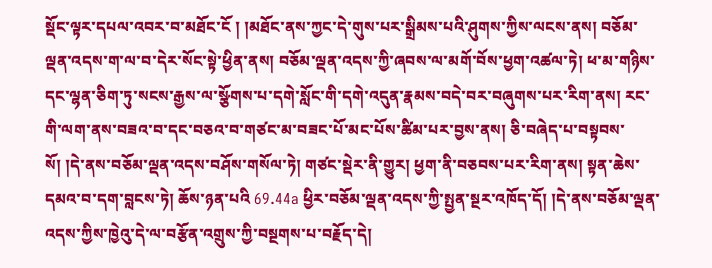སྡོང་ལྟར་དཔལ་འབར་བ་མཐོང་ངོ ། །མཐོང་ནས་ཀྱང་དེ་གུས་པར་སྒྲིམས་པའི་ཤུགས་ཀྱིས་ལངས་ནས། བཅོམ་ལྡན་འདས་ག་ལ་བ་དེར་སོང་སྟེ་ཕྱིན་ནས། བཅོམ་ལྡན་འདས་ཀྱི་ཞབས་ལ་མགོ་བོས་ཕྱག་འཚལ་ཏེ། ཕ་མ་གཉིས་དང་ལྷན་ཅིག་ཏུ་སངས་རྒྱས་ལ་སྩོགས་པ་དགེ་སློང་གི་དགེ་འདུན་རྣམས་བདེ་བར་བཞུགས་པར་རིག་ནས། རང་གི་ལག་ནས་བཟའ་བ་དང་བཅའ་བ་གཙང་མ་བཟང་པོ་མང་པོས་ཚིམ་པར་བྱས་ནས། ཅི་བཞེད་པ་བསྟབས་སོ། །དེ་ནས་བཅོམ་ལྡན་འདས་བཤོས་གསོལ་ཏེ། གཙང་སྡེར་ནི་གྱུར། ཕྱག་ནི་བཅབས་པར་རིག་ནས། སྟན་ཆེས་དམའ་བ་དག་བླངས་ཏེ། ཆོས་ཉན་པའི 69.44a ཕྱིར་བཅོམ་ལྡན་འདས་ཀྱི་སྤྱན་སྔར་འཁོད་དོ། །དེ་ནས་བཅོམ་ལྡན་འདས་ཀྱིས་ཁྱེའུ་དེ་ལ་བརྩོན་འགྲུས་ཀྱི་བསྔགས་པ་བརྗོད་དེ།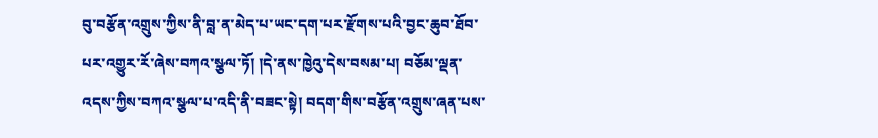བུ་བརྩོན་འགྲུས་ཀྱིས་ནི་བླ་ན་མེད་པ་ཡང་དག་པར་རྫོགས་པའི་བྱང་ཆུབ་ཐོབ་པར་འགྱུར་རོ་ཞེས་བཀའ་སྩལ་ཏོ། །དེ་ནས་ཁྱེའུ་དེས་བསམ་པ། བཅོམ་ལྡན་འདས་ཀྱིས་བཀའ་སྩལ་པ་འདི་ནི་བཟང་སྟེ། བདག་གིས་བརྩོན་འགྲུས་ཞན་པས་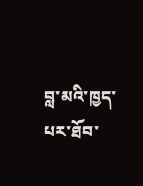བླ་མའི་ཁྱད་པར་ཐོབ་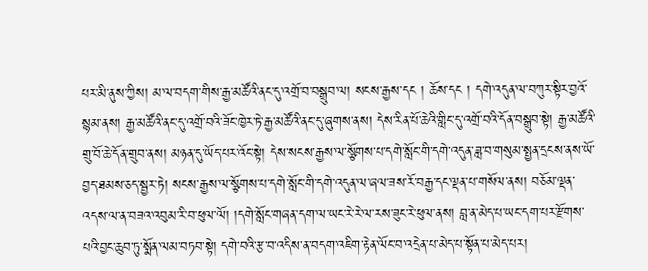པར་མི་ནུས་ཀྱིས། མ་ལ་བདག་གིས་རྒྱ་མཚོའི་ནང་དུ་འགྲོ་བ་བསྒྲུབ་ལ། སངས་རྒྱས་དང ། ཆོས་དང ། དགེ་འདུན་ལ་བཀུར་སྟིར་བྱའོ་སྙམ་ནས། རྒྱ་མཚོའི་ནང་དུ་འགྲོ་བའི་ཟོང་ཁྱེར་ཏེ་རྒྱ་མཚོའི་ནང་དུ་ཞུགས་ནས། དེས་རིན་པོ་ཆེའི་གླིང་དུ་འགྲོ་བའི་དོན་བསྒྲུབ་སྟེ། རྒྱ་མཚོའི་གྲུ་བོ་ཆེ་དོན་གྲུབ་ནས། མཉན་དུ་ཡོད་པར་འོང་སྟེ། དེས་སངས་རྒྱས་ལ་སྩོགས་པ་དགེ་སློང་གི་དགེ་འདུན་ཟླ་བ་གསུམ་སྤྱན་དྲངས་ནས་ཡོ་བྱད་ཐམས་ཅད་སྦྱར་ཏེ། སངས་རྒྱས་ལ་སྩོགས་པ་དགེ་སློང་གི་དགེ་འདུན་ལ་ཞལ་ཟས་རོ་བརྒྱ་དང་ལྡན་པ་གསོལ་ནས། བཅོམ་ལྡན་འདས་ལ་ན་བཟའ་འབུམ་རི་བ་ཕུལ་ལོ། །དགེ་སློང་གཞན་དག་ལ་ཡང་རེ་རེ་ལ་རས་ཟུང་རེ་ཕུལ་ནས། བླ་ན་མེད་པ་ཡང་དག་པར་རྫོགས་པའི་བྱང་ཆུབ་ཏུ་སྨོན་ལམ་བཏབ་སྟེ། དགེ་བའི་རྩ་བ་འདིས་ན་བདག་འཇིག་རྟེན་ལོང་བ་འདྲེན་པ་མེད་པ་སྟོན་པ་མེད་པར།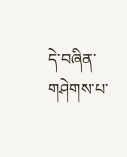དེ་བཞིན་གཤེགས་པ་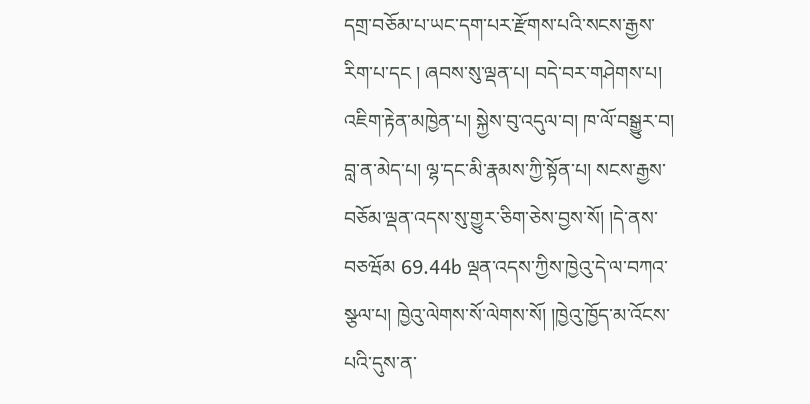དགྲ་བཅོམ་པ་ཡང་དག་པར་རྫོགས་པའི་སངས་རྒྱས་རིག་པ་དང ། ཞབས་སུ་ལྡན་པ། བདེ་བར་གཤེགས་པ། འཇིག་རྟེན་མཁྱེན་པ། སྐྱེས་བུ་འདུལ་བ། ཁ་ལོ་བསྒྱུར་བ། བླ་ན་མེད་པ། ལྷ་དང་མི་རྣམས་ཀྱི་སྟོན་པ། སངས་རྒྱས་བཅོམ་ལྡན་འདས་སུ་གྱུར་ཅིག་ཅེས་བྱས་སོ། །དེ་ནས་བཅཝོམ 69.44b ལྡན་འདས་ཀྱིས་ཁྱེའུ་དེ་ལ་བཀའ་སྩལ་པ། ཁྱེའུ་ལེགས་སོ་ལེགས་སོ། །ཁྱེའུ་ཁྱོད་མ་འོངས་པའི་དུས་ན་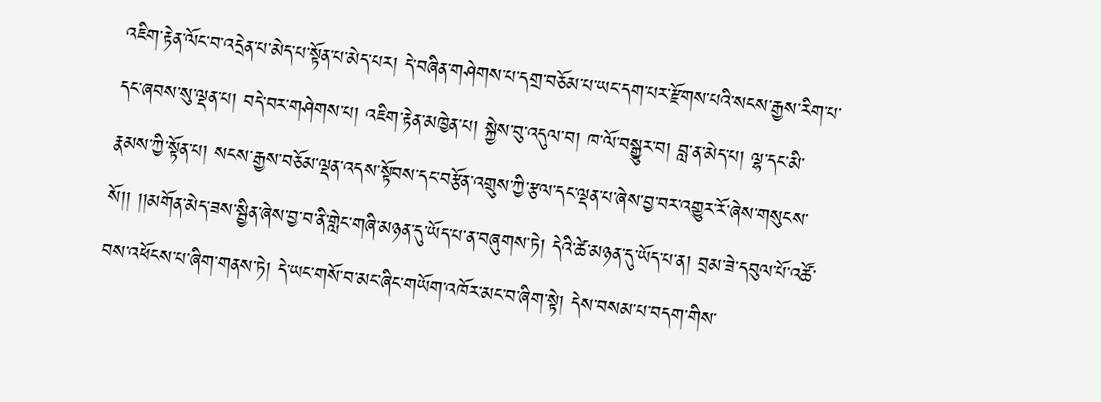འཇིག་རྟེན་ལོང་བ་འདྲེན་པ་མེད་པ་སྟོན་པ་མེད་པར། དེ་བཞིན་གཤེགས་པ་དགྲ་བཅོམ་པ་ཡང་དག་པར་རྫོགས་པའི་སངས་རྒྱས་རིག་པ་དང་ཞབས་སུ་ལྡན་པ། བདེ་བར་གཤེགས་པ། འཇིག་རྟེན་མཁྱེན་པ། སྐྱེས་བུ་འདུལ་བ། ཁ་ལོ་བསྒྱུར་བ། བླ་ན་མེད་པ། ལྷ་དང་མི་རྣམས་ཀྱི་སྟོན་པ། སངས་རྒྱས་བཅོམ་ལྡན་འདས་སྟོབས་དང་བརྩོན་འགྲུས་ཀྱི་རྩལ་དང་ལྡན་པ་ཞེས་བྱ་བར་འགྱུར་རོ་ཞེས་གསུངས་སོ།། །།མགོན་མེད་ཟས་སྦྱིན་ཞེས་བྱ་བ་ནི་གླེང་གཞི་མཉན་དུ་ཡོད་པ་ན་བཞུགས་ཏེ། དེའི་ཚེ་མཉན་དུ་ཡོད་པ་ན། བྲམ་ཟེ་དབུལ་པོ་འཚོ་བས་འཕོངས་པ་ཞིག་གནས་ཏེ། དེ་ཡང་གསོ་བ་མང་ཞིང་གཡོག་འཁོར་མང་བ་ཞིག་སྟེ། དེས་བསམ་པ་བདག་གིས་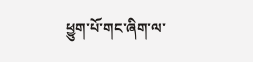ཕྱུག་པོ་གང་ཞིག་ལ་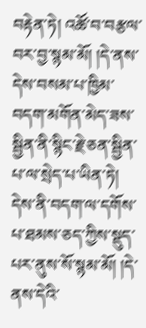བརྟེན་ཏེ། འཚོ་བ་བརྩལ་བར་བྱ་སྙམ་མོ། །དེ་ནས་དེས་བསམ་པ་ཁྱིམ་བདག་མགོན་མེད་ཟས་སྦྱིན་ནི་སྙིང་རྗེ་ཅན་སྦྱིན་པ་ལ་སྲེད་པ་ཡིན་ཏེ། དེས་ནི་བདག་ལ་དགོས་པ་ཐམས་ཅད་ཀྱིས་སྡུད་པར་ནུས་སོ་སྙམ་མོ། །དེ་ནས་དེའི་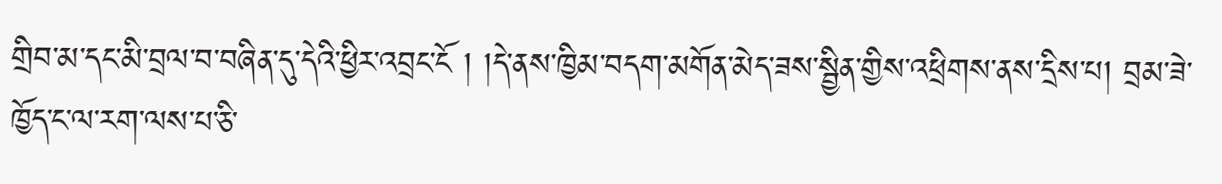གྲིབ་མ་དང་མི་བྲལ་བ་བཞིན་དུ་དེའི་ཕྱིར་འབྲང་ངོ ། །དེ་ནས་ཁྱིམ་བདག་མགོན་མེད་ཟས་སྦྱིན་གྱིས་འཕྲིགས་ནས་དྲིས་པ། བྲམ་ཟེ་ཁྱོད་ང་ལ་རག་ལས་པ་ཅི་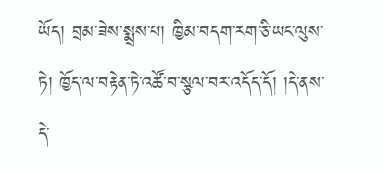ཡོད། བྲམ་ཟེས་སྨྲས་པ། ཁྱིམ་བདག་རག་ཅི་ཡང་ལུས་ཏེ། ཁྱོད་ལ་བརྟེན་ཏེ་འཚོ་བ་སྩལ་བར་འདོད་དོ། །དེ་ནས་དེ་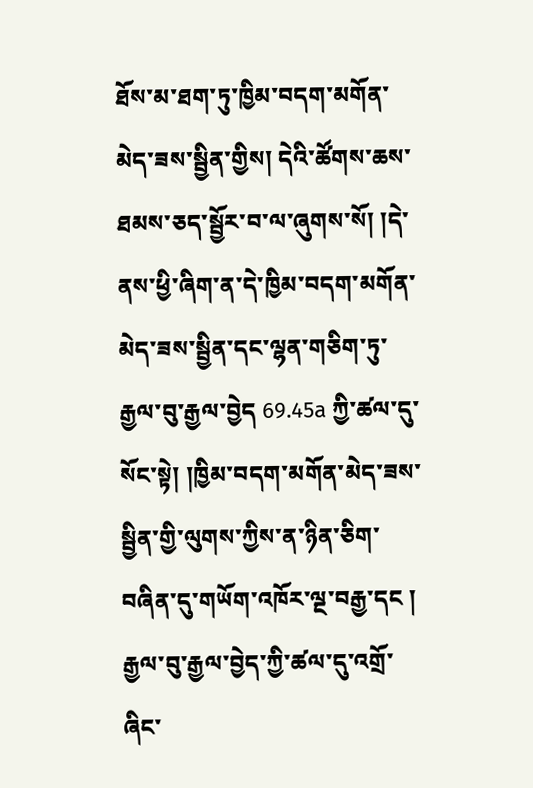ཐོས་མ་ཐག་ཏུ་ཁྱིམ་བདག་མགོན་མེད་ཟས་སྦྱིན་གྱིས། དེའི་ཚོགས་ཆས་ཐམས་ཅད་སྦྱོར་བ་ལ་ཞུགས་སོ། །དེ་ནས་ཕྱི་ཞིག་ན་དེ་ཁྱིམ་བདག་མགོན་མེད་ཟས་སྦྱིན་དང་ལྷན་གཅིག་ཏུ་རྒྱལ་བུ་རྒྱལ་བྱེད 69.45a ཀྱི་ཚལ་དུ་སོང་སྟེ། །ཁྱིམ་བདག་མགོན་མེད་ཟས་སྦྱིན་གྱི་ལུགས་ཀྱིས་ན་ཉིན་ཅིག་བཞིན་དུ་གཡོག་འཁོར་ལྔ་བརྒྱ་དང ། རྒྱལ་བུ་རྒྱལ་བྱེད་ཀྱི་ཚལ་དུ་འགྲོ་ཞིང་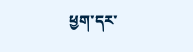ཕྱག་དར་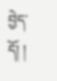བྱེད་དོ། །